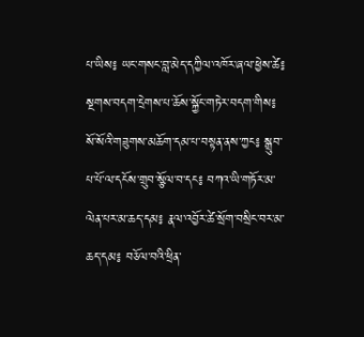པ་ཡིས༔ ཡང་གསང་བླ་མེད་དཀྱིལ་འཁོར་ཞལ་ཕྱེས་ཚེ༔ སྔགས་བདག་དྲེགས་པ་ཆོས་སྐྱོང་གཏེར་བདག་གིས༔ སོ་སོའི་གཟུགས་མཆོག་དམ་པ་བསྟན་ནས་ཀྱང༔ སྒྲུབ་པ་པོ་ལ་དངོས་གྲུབ་སྩོལ་བ་དང༔ བཀའ་ཡི་གཏོར་མ་ལེན་པར་མ་ཆད་དམ༔ རྣལ་འབྱོར་ཚེ་སྲོག་བསྲིང་བར་མ་ཆད་དམ༔ བཅོལ་བའི་ཕྲིན་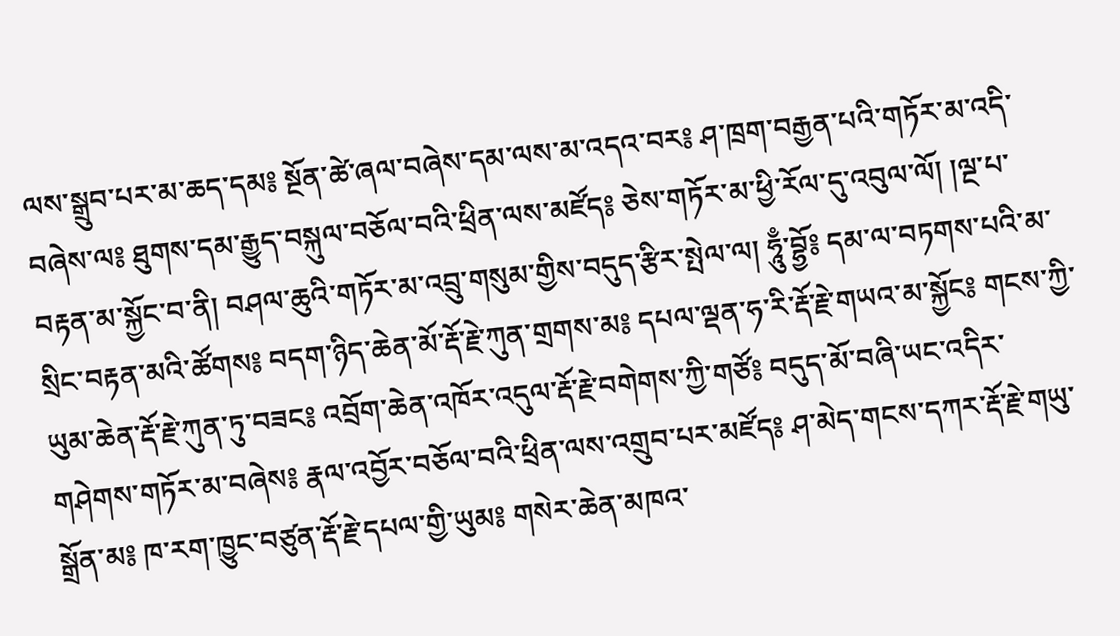ལས་སྒྲུབ་པར་མ་ཆད་དམ༔ སྔོན་ཚེ་ཞལ་བཞེས་དམ་ལས་མ་འདའ་བར༔ ཤ་ཁྲག་བརྒྱན་པའི་གཏོར་མ་འདི་བཞེས་ལ༔ ཐུགས་དམ་རྒྱུད་བསྐུལ་བཅོལ་བའི་ཕྲིན་ལས་མཛོད༔ ཅེས་གཏོར་མ་ཕྱི་རོལ་དུ་འབུལ་ལོ། །ལྔ་པ་བརྟན་མ་སྐྱོང་བ་ནི། བཤལ་ཆུའི་གཏོར་མ་འབྲུ་གསུམ་གྱིས་བདུད་རྩིར་སྤེལ་ལ། ཧཱུྃ་བྷྱོ༔ དམ་ལ་བཏགས་པའི་མ་སྲིང་བརྟན་མའི་ཚོགས༔ བདག་ཉིད་ཆེན་མོ་རྡོ་རྗེ་ཀུན་གྲགས་མ༔ དཔལ་ལྡན་ཧ་རི་རྡོ་རྗེ་གཡའ་མ་སྐྱོང༔ གངས་ཀྱི་ཡུམ་ཆེན་རྡོ་རྗེ་ཀུན་ཏུ་བཟང༔ འབྲོག་ཆེན་འཁོར་འདུལ་རྡོ་རྗེ་བགེགས་ཀྱི་གཙོ༔ བདུད་མོ་བཞི་ཡང་འདིར་གཤེགས་གཏོར་མ་བཞེས༔ རྣལ་འབྱོར་བཅོལ་བའི་ཕྲིན་ལས་འགྲུབ་པར་མཛོད༔ ཤ་མེད་གངས་དཀར་རྡོ་རྗེ་གཡུ་སྒྲོན་མ༔ ཁ་རག་ཁྱུང་བཙུན་རྡོ་རྗེ་དཔལ་གྱི་ཡུམ༔ གསེར་ཆེན་མཁའ་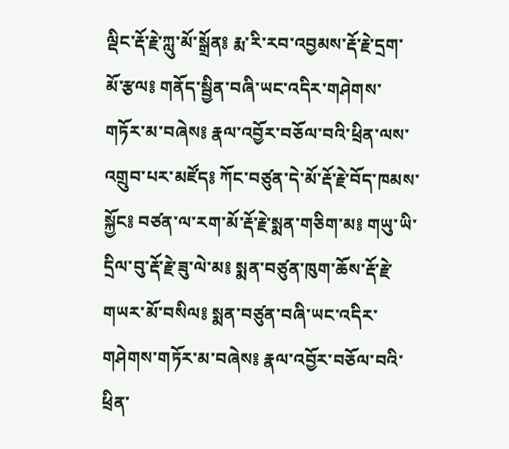ལྡིང་རྡོ་རྗེ་ཀླུ་མོ་སྒྲོན༔ རྨ་རི་རབ་འབྱམས་རྡོ་རྗེ་དྲག་མོ་རྩལ༔ གནོད་སྦྱིན་བཞི་ཡང་འདིར་གཤེགས་གཏོར་མ་བཞེས༔ རྣལ་འབྱོར་བཅོལ་བའི་ཕྲིན་ལས་འགྲུབ་པར་མཛོད༔ ཀོང་བཙུན་དེ་མོ་རྡོ་རྗེ་བོད་ཁམས་སྐྱོང༔ བཙན་ལ་རག་མོ་རྡོ་རྗེ་སྨན་གཅིག་མ༔ གཡུ་ཡི་དྲིལ་བུ་རྡོ་རྗེ་ཟུ་ལེ་མ༔ སྨན་བཙུན་ཁུག་ཆོས་རྡོ་རྗེ་གཡར་མོ་བསིལ༔ སྨན་བཙུན་བཞི་ཡང་འདིར་གཤེགས་གཏོར་མ་བཞེས༔ རྣལ་འབྱོར་བཅོལ་བའི་ཕྲིན་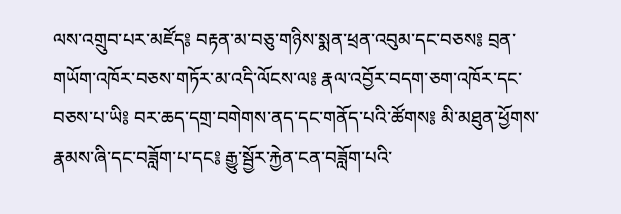ལས་འགྲུབ་པར་མཛོད༔ བརྟན་མ་བཅུ་གཉིས་སྨན་ཕྲན་འབུམ་དང་བཅས༔ བྲན་གཡོག་འཁོར་བཅས་གཏོར་མ་འདི་ལོངས་ལ༔ རྣལ་འབྱོར་བདག་ཅག་འཁོར་དང་བཅས་པ་ཡི༔ བར་ཆད་དགྲ་བགེགས་ནད་དང་གནོད་པའི་ཚོགས༔ མི་མཐུན་ཕྱོགས་རྣམས་ཞི་དང་བཟློག་པ་དང༔ རྒྱུ་སྦྱོར་རྐྱེན་ངན་བཟློག་པའི་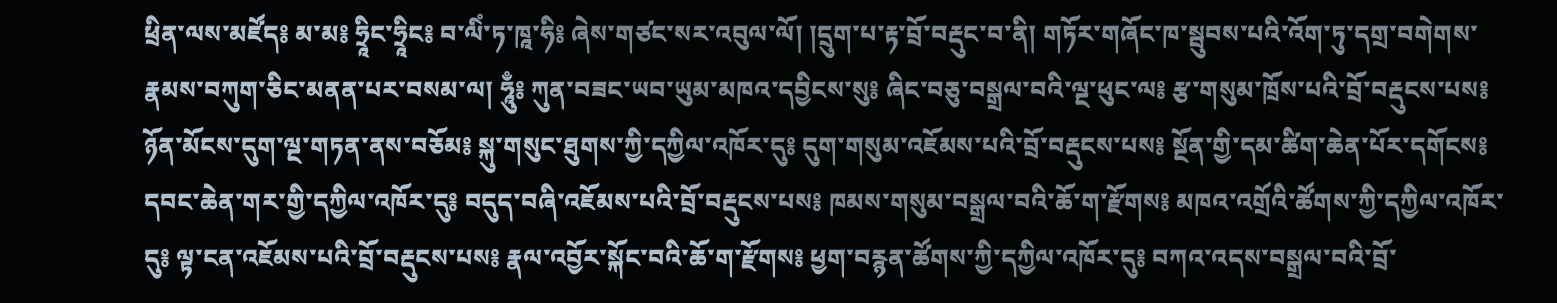ཕྲིན་ལས་མཛོད༔ མ་མ༔ ཧྲཱིང་ཧྲཱིང༔ བ་ལིཾ་ཏ་ཁཱ་ཧི༔ ཞེས་གཙང་སར་འབུལ་ལོ། །དྲུག་པ་རྟ་བྲོ་བརྡུང་བ་ནི། གཏོར་གཞོང་ཁ་སྦུབས་པའི་འོག་ཏུ་དགྲ་བགེགས་རྣམས་བཀུག་ཅིང་མནན་པར་བསམ་ལ། ཧཱུྃ༔ ཀུན་བཟང་ཡབ་ཡུམ་མཁའ་དབྱིངས་སུ༔ ཞིང་བཅུ་བསྒྲལ་བའི་ལྔ་ཕུང་ལ༔ རྩ་གསུམ་ཁྲོས་པའི་བྲོ་བརྡུངས་པས༔ ཉོན་མོངས་དུག་ལྔ་གཏན་ནས་བཅོམ༔ སྐུ་གསུང་ཐུགས་ཀྱི་དཀྱིལ་འཁོར་དུ༔ དུག་གསུམ་འཇོམས་པའི་བྲོ་བརྡུངས་པས༔ སྔོན་གྱི་དམ་ཚིག་ཆེན་པོར་དགོངས༔ དབང་ཆེན་གར་གྱི་དཀྱིལ་འཁོར་དུ༔ བདུད་བཞི་འཇོམས་པའི་བྲོ་བརྡུངས་པས༔ ཁམས་གསུམ་བསྒྲལ་བའི་ཆོ་ག་རྫོགས༔ མཁའ་འགྲོའི་ཚོགས་ཀྱི་དཀྱིལ་འཁོར་དུ༔ ལྟ་ངན་འཇོམས་པའི་བྲོ་བརྡུངས་པས༔ རྣལ་འབྱོར་སྐོང་བའི་ཆོ་ག་རྫོགས༔ ཕྱག་བརྙན་ཚོགས་ཀྱི་དཀྱིལ་འཁོར་དུ༔ བཀའ་འདས་བསྒྲལ་བའི་བྲོ་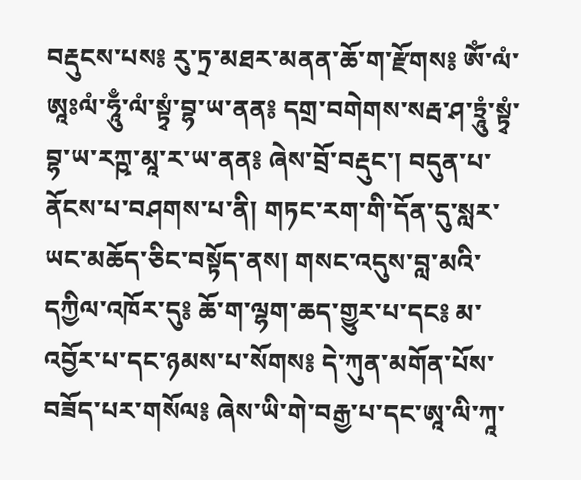བརྡུངས་པས༔ རུ་ཏྲ་མཐར་མནན་ཆོ་ག་རྫོགས༔ ཨོཾ་ལཾ་ཨཱཿལཾ་ཧཱུྃ་ལཾ་སྟྭཾ་བྷ་ཡ་ནན༔ དགྲ་བགེགས་སརྦ་ཤ་ཏྲཱུཾ་སྟྭཾ་བྷ་ཡ་རཀྵ་མཱ་ར་ཡ་ནན༔ ཞེས་བྲོ་བརྡུང་། བདུན་པ་ནོངས་པ་བཤགས་པ་ནི། གཏང་རག་གི་དོན་དུ་སླར་ཡང་མཆོད་ཅིང་བསྟོད་ནས། གསང་འདུས་བླ་མའི་དཀྱིལ་འཁོར་དུ༔ ཆོ་ག་ལྷག་ཆད་གྱུར་པ་དང༔ མ་འབྱོར་པ་དང་ཉམས་པ་སོགས༔ དེ་ཀུན་མགོན་པོས་བཟོད་པར་གསོལ༔ ཞེས་ཡི་གེ་བརྒྱ་པ་དང་ཨཱ་ལི་ཀཱ་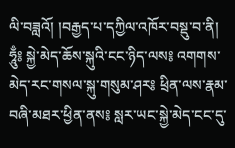ལི་བཟླའོ། །བརྒྱད་པ་དཀྱིལ་འཁོར་བསྡུ་བ་ནི། ཧཱུྃ༔ སྐྱེ་མེད་ཆོས་སྐུའི་ངང་ཉིད་ལས༔ འགགས་མེད་རང་གསལ་སྐུ་གསུམ་ཤར༔ ཕྲིན་ལས་རྣམ་བཞི་མཐར་ཕྱིན་ནས༔ སླར་ཡང་སྐྱེ་མེད་ངང་དུ་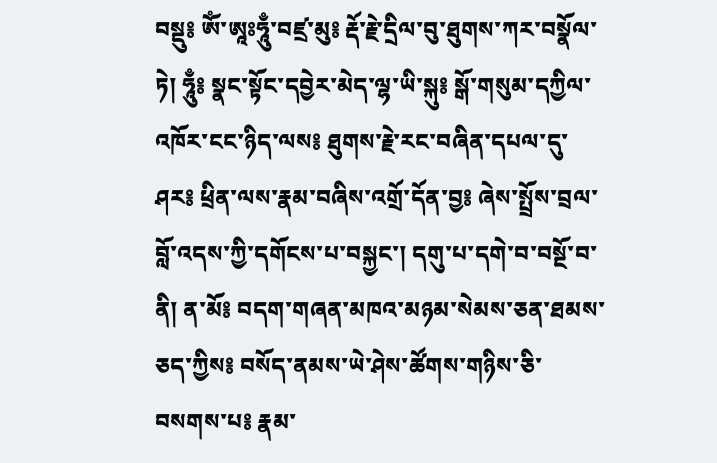བསྡུ༔ ཨོཾ་ཨཱཿཧཱུྃ་བཛྲ་མུ༔ རྡོ་རྗེ་དྲིལ་བུ་ཐུགས་ཀར་བསྣོལ་ཏེ། ཧཱུྃ༔ སྣང་སྟོང་དབྱེར་མེད་ལྷ་ཡི་སྐུ༔ སྒོ་གསུམ་དཀྱིལ་འཁོར་ངང་ཉིད་ལས༔ ཐུགས་རྗེ་རང་བཞིན་དཔལ་དུ་ཤར༔ ཕྲིན་ལས་རྣམ་བཞིས་འགྲོ་དོན་བྱ༔ ཞེས་སྤྲོས་བྲལ་བློ་འདས་ཀྱི་དགོངས་པ་བསྐྱང་། དགུ་པ་དགེ་བ་བསྔོ་བ་ནི། ན་མོ༔ བདག་གཞན་མཁའ་མཉམ་སེམས་ཅན་ཐམས་ཅད་ཀྱིས༔ བསོད་ནམས་ཡེ་ཤེས་ཚོགས་གཉིས་ཅི་བསགས་པ༔ རྣམ་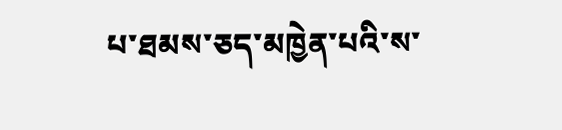པ་ཐམས་ཅད་མཁྱེན་པའི་ས་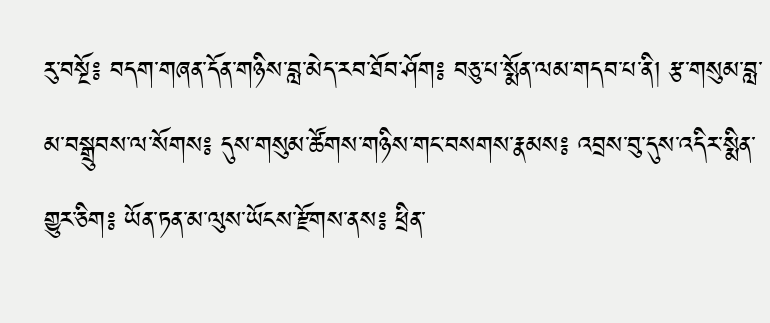རུ་བསྔོ༔ བདག་གཞན་དོན་གཉིས་བླ་མེད་རབ་ཐོབ་ཤོག༔ བཅུ་པ་སྨོན་ལམ་གདབ་པ་ནི། རྩ་གསུམ་བླ་མ་བསྒྲུབས་ལ་སོགས༔ དུས་གསུམ་ཚོགས་གཉིས་གང་བསགས་རྣམས༔ འབྲས་བུ་དུས་འདིར་སྨིན་གྱུར་ཅིག༔ ཡོན་ཏན་མ་ལུས་ཡོངས་རྫོགས་ནས༔ ཕྲིན་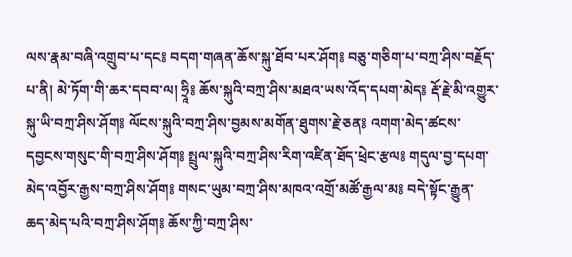ལས་རྣམ་བཞི་འགྲུབ་པ་དང༔ བདག་གཞན་ཆོས་སྐུ་ཐོབ་པར་ཤོག༔ བཅུ་གཅིག་པ་བཀྲ་ཤིས་བརྗོད་པ་ནི། མེ་ཏོག་གི་ཆར་དབབ་ལ། ཧྲཱི༔ ཆོས་སྐུའི་བཀྲ་ཤིས་མཐའ་ཡས་འོད་དཔག་མེད༔ རྡོ་རྗེ་མི་འགྱུར་སྐུ་ཡི་བཀྲ་ཤིས་ཤོག༔ ལོངས་སྐུའི་བཀྲ་ཤིས་བྱམས་མགོན་ཐུགས་རྗེ་ཅན༔ འགག་མེད་ཚངས་དབྱངས་གསུང་གི་བཀྲ་ཤིས་ཤོག༔ སྤྲུལ་སྐུའི་བཀྲ་ཤིས་རིག་འཛིན་ཐོད་ཕྲེང་རྩལ༔ གདུལ་བྱ་དཔག་མེད་འབྱོར་རྒྱས་བཀྲ་ཤིས་ཤོག༔ གསང་ཡུམ་བཀྲ་ཤིས་མཁའ་འགྲོ་མཚོ་རྒྱལ་མ༔ བདེ་སྟོང་རྒྱུན་ཆད་མེད་པའི་བཀྲ་ཤིས་ཤོག༔ ཆོས་ཀྱི་བཀྲ་ཤིས་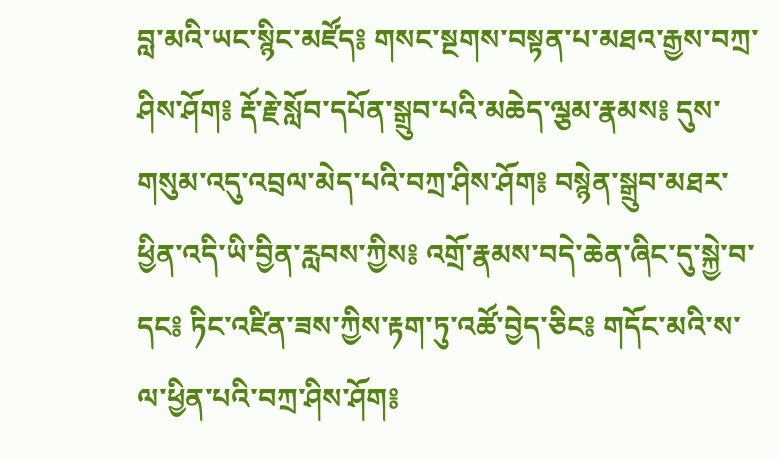བླ་མའི་ཡང་སྙིང་མཛོད༔ གསང་སྔགས་བསྟན་པ་མཐའ་རྒྱས་བཀྲ་ཤིས་ཤོག༔ རྡོ་རྗེ་སློབ་དཔོན་སྒྲུབ་པའི་མཆེད་ལྕམ་རྣམས༔ དུས་གསུམ་འདུ་འབྲལ་མེད་པའི་བཀྲ་ཤིས་ཤོག༔ བསྙེན་སྒྲུབ་མཐར་ཕྱིན་འདི་ཡི་བྱིན་རླབས་ཀྱིས༔ འགྲོ་རྣམས་བདེ་ཆེན་ཞིང་དུ་སྐྱེ་བ་དང༔ ཏིང་འཛིན་ཟས་ཀྱིས་རྟག་ཏུ་འཚོ་བྱེད་ཅིང༔ གདོང་མའི་ས་ལ་ཕྱིན་པའི་བཀྲ་ཤིས་ཤོག༔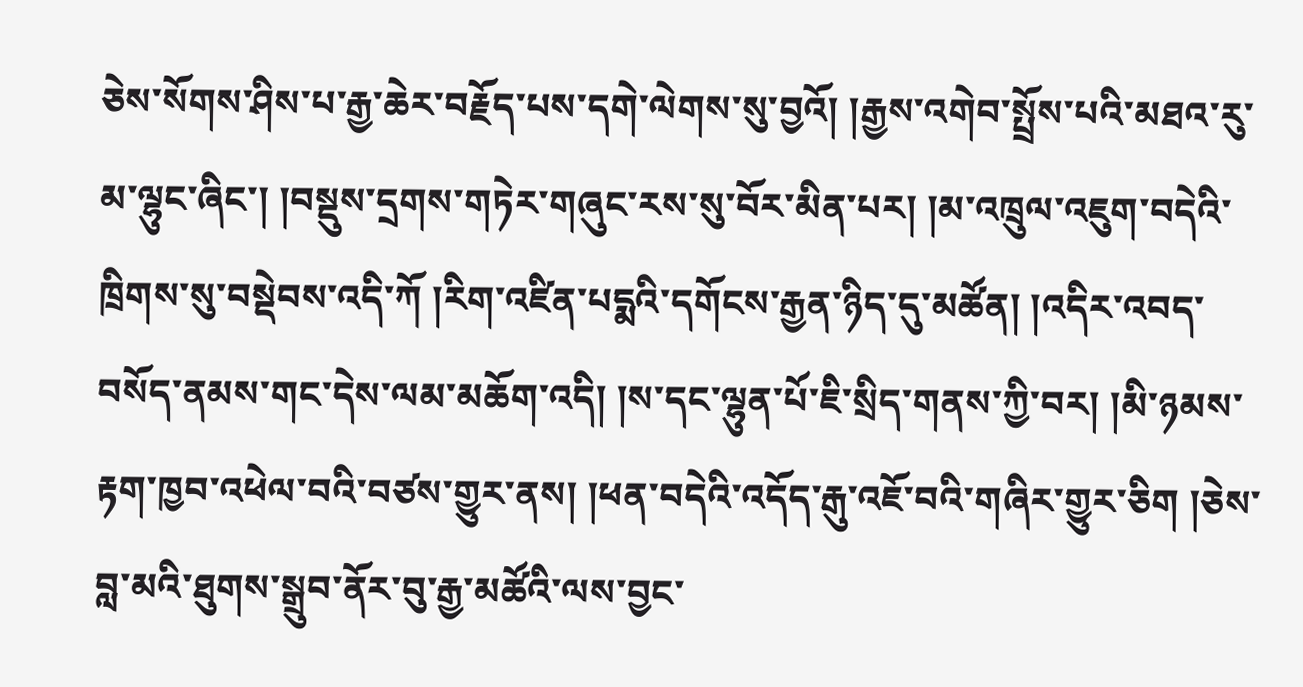ཅེས་སོགས་ཤིས་པ་རྒྱ་ཆེར་བརྗོད་པས་དགེ་ལེགས་སུ་བྱའོ། །རྒྱས་འགེབ་སྤྲོས་པའི་མཐའ་རུ་མ་ལྷུང་ཞིང་། །བསྡུས་དྲགས་གཏེར་གཞུང་རས་སུ་བོར་མིན་པར། །མ་འཁྲུལ་འཇུག་བདེའི་ཁྲིགས་སུ་བསྡེབས་འདི་ཀོ །རིག་འཛིན་པདྨའི་དགོངས་རྒྱན་ཉིད་དུ་མཚོན། །འདིར་འབད་བསོད་ནམས་གང་དེས་ལམ་མཆོག་འདི། །ས་དང་ལྷུན་པོ་ཇི་སྲིད་གནས་ཀྱི་བར། །མི་ཉམས་རྟག་ཁྱབ་འཕེལ་བའི་བཙས་གྱུར་ནས། །ཕན་བདེའི་འདོད་རྒུ་འཇོ་བའི་གཞིར་གྱུར་ཅིག །ཅེས་བླ་མའི་ཐུགས་སྒྲུབ་ནོར་བུ་རྒྱ་མཚོའི་ལས་བྱང་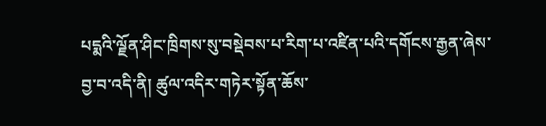པདྨའི་ལྗོན་ཤིང་ཁྲིགས་སུ་བསྡེབས་པ་རིག་པ་འཛིན་པའི་དགོངས་རྒྱན་ཞེས་བྱ་བ་འདི་ནི། ཚུལ་འདིར་གཏེར་སྟོན་ཆོས་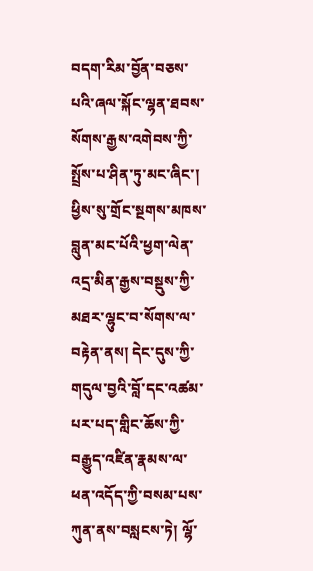བདག་རིམ་བྱོན་བཅས་པའི་ཞལ་སྐོང་ལྷན་ཐབས་སོགས་རྒྱས་འགེབས་ཀྱི་སྤྲོས་པ་ཤིན་ཏུ་མང་ཞིང་། ཕྱིས་སུ་གྲོང་སྔགས་མཁས་བླུན་མང་པོའི་ཕྱག་ལེན་འདྲ་མིན་རྒྱས་བསྡུས་ཀྱི་མཐར་ལྷུང་བ་སོགས་ལ་བརྟེན་ནས། དེང་དུས་ཀྱི་གདུལ་བྱའི་བློ་དང་འཚམ་པར་པད་གླིང་ཆོས་ཀྱི་བརྒྱུད་འཛིན་རྣམས་ལ་ཕན་འདོད་ཀྱི་བསམ་པས་ཀུན་ནས་བསླངས་ཏེ། ལྷོ་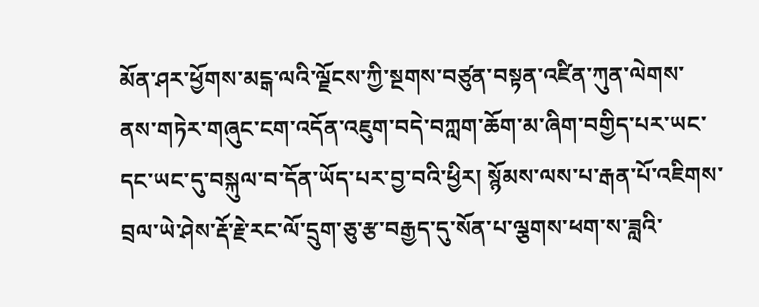མོན་ཤར་ཕྱོགས་མངྒ་ལའི་ལྗོངས་ཀྱི་སྔགས་བཙུན་བསྟན་འཛིན་ཀུན་ལེགས་ནས་གཏེར་གཞུང་ངག་འདོན་འཇུག་བདེ་བཀླག་ཆོག་མ་ཞིག་བགྱིད་པར་ཡང་དང་ཡང་དུ་བསྐུལ་བ་དོན་ཡོད་པར་བྱ་བའི་ཕྱིར། སྙོམས་ལས་པ་རྒན་པོ་འཇིགས་བྲལ་ཡེ་ཤེས་རྡོ་རྗེ་རང་ལོ་དྲུག་ཅུ་རྩ་བརྒྱད་དུ་སོན་པ་ལྕགས་ཕག་ས་ཟླའི་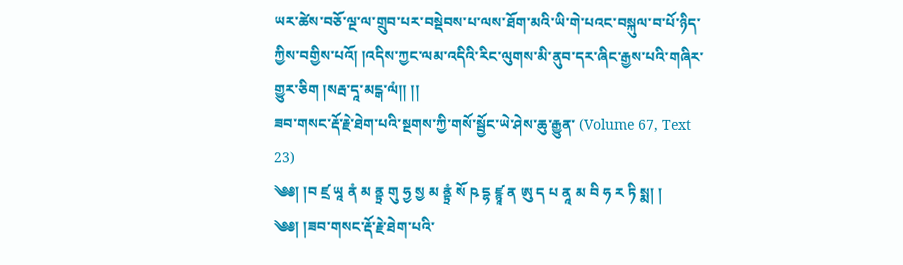ཡར་ཚེས་བཅོ་ལྔ་ལ་གྲུབ་པར་བསྡེབས་པ་ལས་ཐོག་མའི་ཡི་གེ་པའང་བསྐུལ་བ་པོ་ཉིད་ཀྱིས་བགྱིས་པའོ། །འདིས་ཀྱང་ལམ་འདིའི་རིང་ལུགས་མི་ནུབ་དར་ཞིང་རྒྱས་པའི་གཞིར་གྱུར་ཅིག །སརྦ་དཱ་མངྒ་ལཾ།། །།
ཟབ་གསང་རྡོ་རྗེ་ཐེག་པའི་སྔགས་ཀྱི་གསོ་སྦྱོང་ཡེ་ཤེས་ཆུ་རྒྱུན་ (Volume 67, Text 23)
༄༅། །བ ཛྲ ཡཱ ནཾ མ ནྟྲ གུ ཧྱ སྱ མ ནྟྲཾ སོ ཥ དྷ ཛྙཱ ན ཨུ ད པ ནཱ མ བི ཧ ར ཏི སྨ། །
༄༅། །ཟབ་གསང་རྡོ་རྗེ་ཐེག་པའི་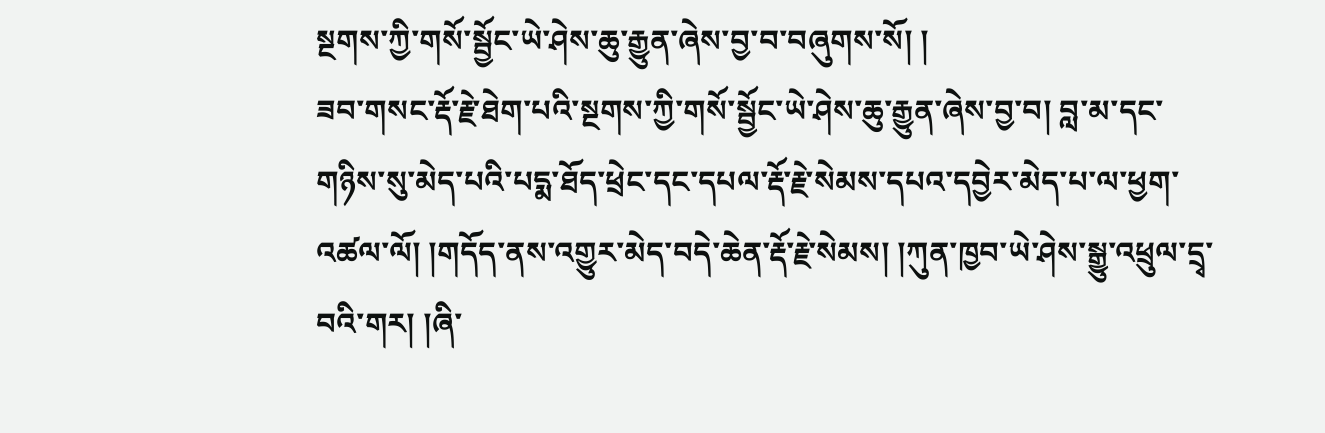སྔགས་ཀྱི་གསོ་སྦྱོང་ཡེ་ཤེས་ཆུ་རྒྱུན་ཞེས་བྱ་བ་བཞུགས་སོ། །
ཟབ་གསང་རྡོ་རྗེ་ཐེག་པའི་སྔགས་ཀྱི་གསོ་སྦྱོང་ཡེ་ཤེས་ཆུ་རྒྱུན་ཞེས་བྱ་བ། བླ་མ་དང་གཉིས་སུ་མེད་པའི་པདྨ་ཐོད་ཕྲེང་དང་དཔལ་རྡོ་རྗེ་སེམས་དཔའ་དབྱེར་མེད་པ་ལ་ཕྱག་འཚལ་ལོ། །གདོད་ནས་འགྱུར་མེད་བདེ་ཆེན་རྡོ་རྗེ་སེམས། །ཀུན་ཁྱབ་ཡེ་ཤེས་སྒྱུ་འཕྲུལ་དྲྭ་བའི་གར། །ཞི་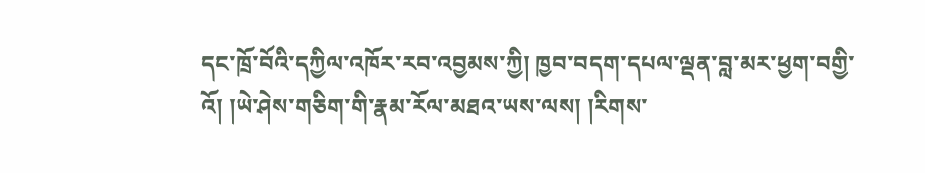དང་ཁྲོ་བོའི་དཀྱིལ་འཁོར་རབ་འབྱམས་ཀྱི། ཁྱབ་བདག་དཔལ་ལྡན་བླ་མར་ཕྱག་བགྱི་འོ། །ཡེ་ཤེས་གཅིག་གི་རྣམ་རོལ་མཐའ་ཡས་ལས། །རིགས་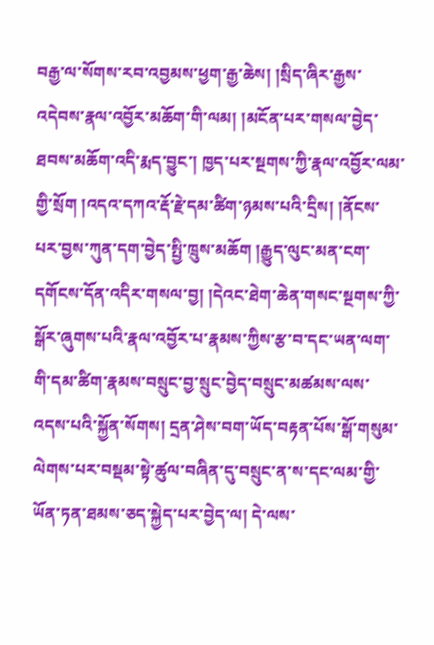བརྒྱ་ལ་སོགས་རབ་འབྱམས་ཕྱག་རྒྱ་ཆེས། །སྲིད་ཞིར་རྒྱས་འདེབས་རྣལ་འབྱོར་མཆོག་གི་ལམ། །མངོན་པར་གསལ་བྱེད་ཐབས་མཆོག་འདི་རྨད་བྱུང་། ཁྱད་པར་སྔགས་ཀྱི་རྣལ་འབྱོར་ལམ་གྱི་སྲོག །འདའ་དཀའ་རྡོ་རྗེ་དམ་ཚིག་ཉམས་པའི་དྲིས། །ནོངས་པར་བྱས་ཀུན་དག་བྱེད་སྤྱི་ཁྲུས་མཆོག །རྒྱུད་ལུང་མན་ངག་དགོངས་དོན་འདིར་གསལ་བྱ། །དེའང་ཐེག་ཆེན་གསང་སྔགས་ཀྱི་སྒོར་ཞུགས་པའི་རྣལ་འབྱོར་པ་རྣམས་ཀྱིས་རྩ་བ་དང་ཡན་ལག་གི་དམ་ཚིག་རྣམས་བསྲུང་བྱ་སྲུང་བྱེད་བསྲུང་མཚམས་ལས་འདས་པའི་སྐྱོན་སོགས། དྲན་ཤེས་བག་ཡོད་བརྟན་པོས་སྒོ་གསུམ་ལེགས་པར་བསྡམ་སྟེ་ཚུལ་བཞིན་དུ་བསྲུང་ན་ས་དང་ལམ་གྱི་ཡོན་ཏན་ཐམས་ཅད་སྐྱེད་པར་བྱེད་ལ། དེ་ལས་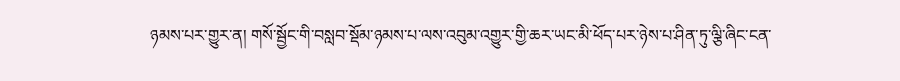ཉམས་པར་གྱུར་ན། གསོ་སྦྱོང་གི་བསླབ་སྡོམ་ཉམས་པ་ལས་འབུམ་འགྱུར་གྱི་ཆར་ཡང་མི་ཕོད་པར་ཉེས་པ་ཤིན་ཏུ་ལྕི་ཞིང་ངན་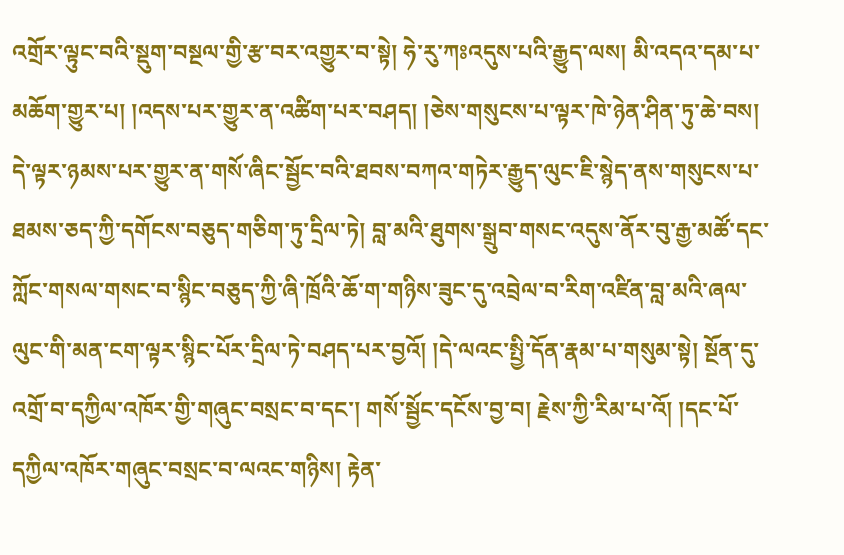འགྲོར་ལྟུང་བའི་སྡུག་བསྔལ་གྱི་རྩ་བར་འགྱུར་བ་སྟེ། ཧེ་རུ་ཀཿའདུས་པའི་རྒྱུད་ལས། མི་འདའ་དམ་པ་མཆོག་གྱུར་པ། །འདས་པར་གྱུར་ན་འཚིག་པར་བཤད། །ཅེས་གསུངས་པ་ལྟར་ཁེ་ཉེན་ཤིན་ཏུ་ཆེ་བས། དེ་ལྟར་ཉམས་པར་གྱུར་ན་གསོ་ཞིང་སྦྱོང་བའི་ཐབས་བཀའ་གཏེར་རྒྱུད་ལུང་ཇི་སྙེད་ནས་གསུངས་པ་ཐམས་ཅད་ཀྱི་དགོངས་བཅུད་གཅིག་ཏུ་དྲིལ་ཏེ། བླ་མའི་ཐུགས་སྒྲུབ་གསང་འདུས་ནོར་བུ་རྒྱ་མཚོ་དང་ཀློང་གསལ་གསང་བ་སྙིང་བཅུད་ཀྱི་ཞི་ཁྲོའི་ཆོ་ག་གཉིས་ཟུང་དུ་འབྲེལ་བ་རིག་འཛིན་བླ་མའི་ཞལ་ལུང་གི་མན་ངག་ལྟར་སྙིང་པོར་དྲིལ་ཏེ་བཤད་པར་བྱའོ། །དེ་ལའང་སྤྱི་དོན་རྣམ་པ་གསུམ་སྟེ། སྔོན་དུ་འགྲོ་བ་དཀྱིལ་འཁོར་གྱི་གཞུང་བསྲང་བ་དང་། གསོ་སྦྱོང་དངོས་བྱ་བ། རྗེས་ཀྱི་རིམ་པ་འོ། །དང་པོ་དཀྱིལ་འཁོར་གཞུང་བསྲང་བ་ལའང་གཉིས། རྟེན་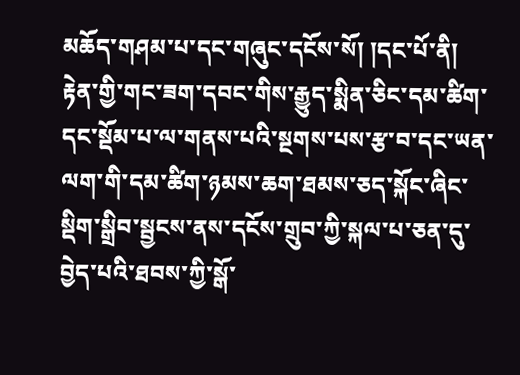མཆོད་གཤམ་པ་དང་གཞུང་དངོས་སོ། །དང་པོ་ནི། རྟེན་གྱི་གང་ཟག་དབང་གིས་རྒྱུད་སྨིན་ཅིང་དམ་ཚིག་དང་སྡོམ་པ་ལ་གནས་པའི་སྔགས་པས་རྩ་བ་དང་ཡན་ལག་གི་དམ་ཚིག་ཉམས་ཆག་ཐམས་ཅད་སྐོང་ཞིང་སྡིག་སྒྲིབ་སྦྱངས་ནས་དངོས་གྲུབ་ཀྱི་སྐལ་པ་ཅན་དུ་བྱེད་པའི་ཐབས་ཀྱི་སྒོ་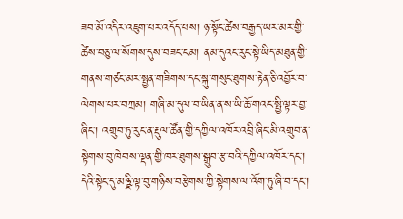ཟབ་མོ་འདིར་འཇུག་པར་འདོད་པས། ཉ་སྟོང་ཚེས་བརྒྱད་ཡར་མར་གྱི་ཚེས་བཅུ་ལ་སོགས་དུས་བཟང་ངམ། ནམ་དུའང་རུང་སྟེ་ཡིད་མཐུན་གྱི་གནས་གཙང་མར་སྤྱན་གཟིགས་དང་སྐུ་གསུང་ཐུགས་རྟེན་ཅི་འབྱོར་བ་ལེགས་པར་བཀྲམ། གཞི་མ་དུལ་བ་ཡིན་ན་ས་ཡི་ཆོ་གའང་སྤྱི་ལྟར་བྱ་ཞིང་། འགྲུབ་ཏུ་རུང་ན་རྡུལ་ཚོན་གྱི་དཀྱིལ་འཁོར་འབྲི་ཞིང་མི་འགྲུབ་ན་སྟེགས་བུ་ཁེབས་ལྡན་གྱི་ཁར་ཐུགས་སྒྲུབ་རྩ་བའི་དཀྱིལ་འཁོར་དང་། དེའི་སྟེང་དུ་མཉྫི་ལྟ་བུ་གཉིས་བརྩེགས་ཀྱི་སྟེགས་ལ་འོག་ཏུ་ཞི་བ་དང་།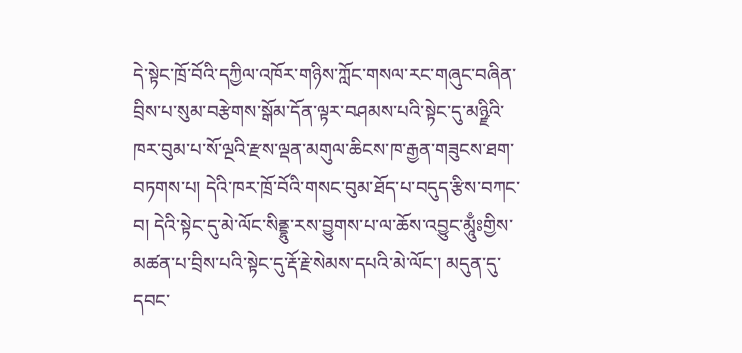དེ་སྟེང་ཁྲོ་བོའི་དཀྱིལ་འཁོར་གཉིས་ཀློང་གསལ་རང་གཞུང་བཞིན་བྲིས་པ་སུམ་བརྩེགས་སྒོམ་དོན་ལྟར་བཤམས་པའི་སྟེང་དུ་མཉྫིའི་ཁར་བུམ་པ་སོ་ལྔའི་རྫས་ལྡན་མགུལ་ཆིངས་ཁ་རྒྱན་གཟུངས་ཐག་བཏགས་པ། དེའི་ཁར་ཁྲོ་བོའི་གསང་བུམ་ཐོད་པ་བདུད་རྩིས་བཀང་བ། དེའི་སྟེང་དུ་མེ་ལོང་སིནྡྷུ་རས་བྱུགས་པ་ལ་ཆོས་འབྱུང་མཱུྃཿགྱིས་མཚན་པ་བྲིས་པའི་སྟེང་དུ་རྡོ་རྗེ་སེམས་དཔའི་མེ་ལོང་། མདུན་དུ་དབང་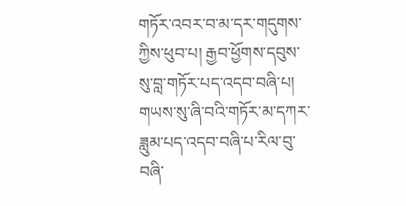གཏོར་འབར་བ་མ་དར་གདུགས་ཀྱིས་ཕུབ་པ། རྒྱབ་ཕྱོགས་དབུས་སུ་བླ་གཏོར་པད་འདབ་བཞི་པ། གཡས་སུ་ཞི་བའི་གཏོར་མ་དཀར་ཟླུམ་པད་འདབ་བཞི་པ་རིལ་བུ་བཞི་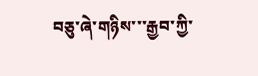བཅུ་ཞེ་གཉིས་་་རྒྱབ་ཀྱི་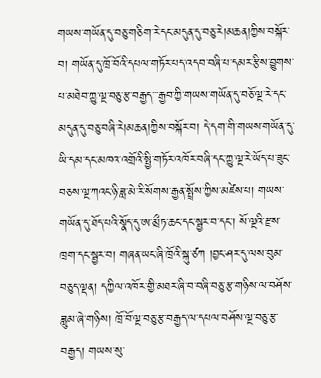གཡས་གཡོན་དུ་བཅུ་གཅིག་རེ་དང་མདུན་དུ་བཅུ་རེ།མཆན།ཀྱིས་བསྐོར་བ། གཡོན་དུ་ཁྲོ་བོའི་དཔལ་གཏོར་པད་འདབ་བཞི་པ་དམར་རྩིས་བྱུགས་པ་མཐེབ་ཀྱུ་ལྔ་བཅུ་རྩ་བརྒྱད་་་རྒྱབ་ཀྱི་གཡས་གཡོན་དུ་བཅོ་ལྔ་རེ་དང་མདུན་དུ་བཅུ་བཞི་རེ།མཆན།ཀྱིས་བསྐོར་བ། དེ་དག་གི་གཡས་གཡོན་དུ་ཡི་དམ་དང་མཁའ་འགྲོའི་སྤྱི་གཏོར་འཁོར་བཞི་དང་ཀྱུ་ལྔ་རེ་ཡོད་པ་ཟུང་བཅས་ལྔ་ཀའང་ཉི་ཟླ་མེ་རི་སོགས་རྒྱན་སྤྲོས་ཀྱིས་མཛེས་པ། གཡས་གཡོན་དུ་ཐོད་པའི་སྣོད་དུ་ཨ་མྲྀཏ་ཆང་དང་སྦྱར་བ་དང་། སོ་ལྔའི་རྫས་ཁྲག་དང་སྦྱར་བ། གཞན་ཡང་ཞི་ཁྲོའི་སྐུ་ཙཀ །བྱང་ཤར་དུ་ལས་བུམ་བཅུད་ལྡན། དཀྱིལ་འཁོར་གྱི་མཐར་ཞི་བ་བཞི་བཅུ་རྩ་གཉིས་ལ་བཤོས་ཟླུམ་ཞེ་གཉིས། ཁྲོ་བོ་ལྔ་བཅུ་རྩ་བརྒྱད་ལ་དཔལ་བཤོས་ལྔ་བཅུ་རྩ་བརྒྱད། གཡས་སུ་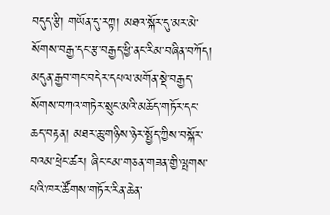བདུད་རྩི། གཡོན་དུ་རཀྟ། མཐའ་སྐོར་དུ་མར་མེ་སོགས་བརྒྱ་དང་རྩ་བརྒྱད་ཕྱི་ནང་རིམ་བཞིན་བཀོད། མདུན་རྒྱབ་གང་བདེར་དཔལ་མགོན་སྡེ་བརྒྱད་སོགས་བཀའ་གཏེར་སྲུང་མའི་མཆོད་གཏོར་དང་ཆད་བརྟན། མཐར་ཆུ་གཉིས་ཉེར་སྤྱོད་ཀྱིས་བསྐོར་བའམ་ཕྲེང་ཚར། ཞིང་ངམ་གཅན་གཟན་གྱི་ལྤགས་པའི་ཁར་ཚོགས་གཏོར་རིན་ཆེན་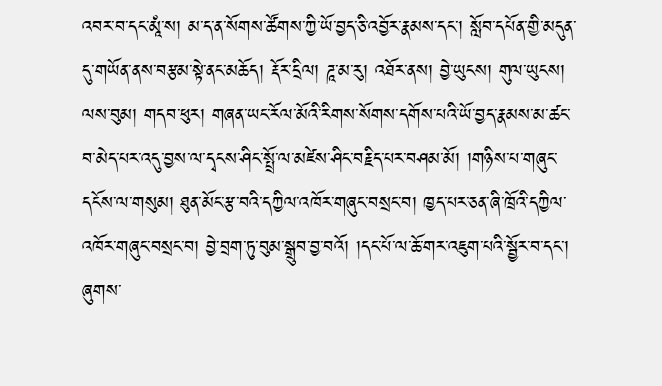འབར་བ་དང་མཱཾ་ས། མ་ད་ན་སོགས་ཚོགས་ཀྱི་ཡོ་བྱད་ཅི་འབྱོར་རྣམས་དང་། སློབ་དཔོན་གྱི་མདུན་དུ་གཡོན་ནས་བརྩམ་སྟེ་ནང་མཆོད། རྡོར་དྲིལ། ཌཱ་མ་རུ། འཐོར་ནས། བྱེ་ཡུངས། གུལ་ཡུངས། ལས་བུམ། གདབ་ཕུར། གཞན་ཡང་རོལ་མོའི་རིགས་སོགས་དགོས་པའི་ཡོ་བྱད་རྣམས་མ་ཚང་བ་མེད་པར་འདུ་བྱས་ལ་དྭངས་ཤིང་སྤྲོ་ལ་མཛེས་ཤིང་བརྗིད་པར་བཤམ་མོ། །གཉིས་པ་གཞུང་དངོས་ལ་གསུམ། ཐུན་མོང་རྩ་བའི་དཀྱིལ་འཁོར་གཞུང་བསྲང་བ། ཁྱད་པར་ཅན་ཞི་ཁྲོའི་དཀྱིལ་འཁོར་གཞུང་བསྲང་བ། བྱེ་བྲག་ཏུ་བུམ་སྒྲུབ་བྱ་བའོ། །དང་པོ་ལ་ཆོ་གར་འཇུག་པའི་སྦྱོར་བ་དང་། ཞུགས་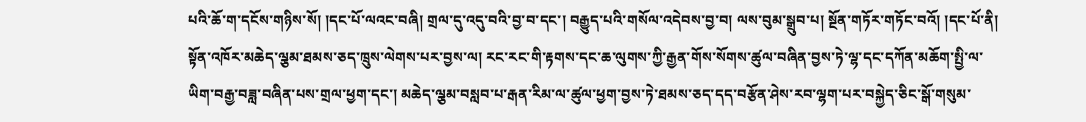པའི་ཆོ་ག་དངོས་གཉིས་སོ། །དང་པོ་ལའང་བཞི། གྲལ་དུ་འདུ་བའི་བྱ་བ་དང་། བརྒྱུད་པའི་གསོལ་འདེབས་བྱ་བ། ལས་བུམ་སྒྲུབ་པ། སྔོན་གཏོར་གཏོང་བའོ། །དང་པོ་ནི། སྟོན་འཁོར་མཆེད་ལྕམ་ཐམས་ཅད་ཁྲུས་ལེགས་པར་བྱས་ལ། རང་རང་གི་རྟགས་དང་ཆ་ལུགས་ཀྱི་རྒྱན་གོས་སོགས་ཚུལ་བཞིན་བྱས་ཏེ་ལྷ་དང་དཀོན་མཆོག་སྤྱི་ལ་ཡིག་བརྒྱ་བཟླ་བཞིན་པས་གྲལ་ཕྱག་དང་། མཆེད་ལྕམ་བསླབ་པ་རྒན་རིམ་ལ་ཚུལ་ཕྱག་བྱས་ཏེ་ཐམས་ཅད་དད་བརྩོན་ཤེས་རབ་ལྷག་པར་བསྐྱེད་ཅིང་སྒོ་གསུམ་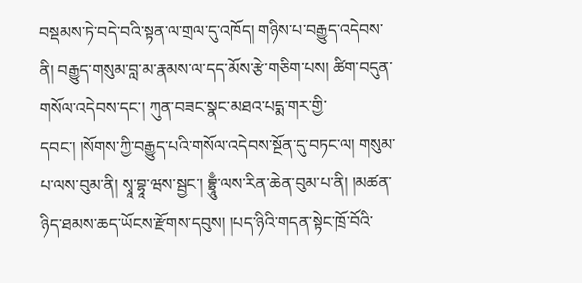བསྡམས་ཏེ་བདེ་བའི་སྟན་ལ་གྲལ་དུ་འཁོད། གཉིས་པ་བརྒྱུད་འདེབས་ནི། བརྒྱུད་གསུམ་བླ་མ་རྣམས་ལ་དད་མོས་རྩེ་གཅིག་པས། ཚིག་བདུན་གསོལ་འདེབས་དང་། ཀུན་བཟང་སྣང་མཐའ་པདྨ་གར་གྱི་དབང་། །སོགས་ཀྱི་བརྒྱུད་པའི་གསོལ་འདེབས་སྔོན་དུ་བཏང་ལ། གསུམ་པ་ལས་བུམ་ནི། སྭཱ་བྷཱ་ཝས་སྦྱང་། བྷྲཱུྃ་ལས་རིན་ཆེན་བུམ་པ་ནི། །མཚན་ཉིད་ཐམས་ཆད་ཡོངས་རྫོགས་དབུས། །པད་ཉིའི་གདན་སྟེང་ཁྲོ་བོའི་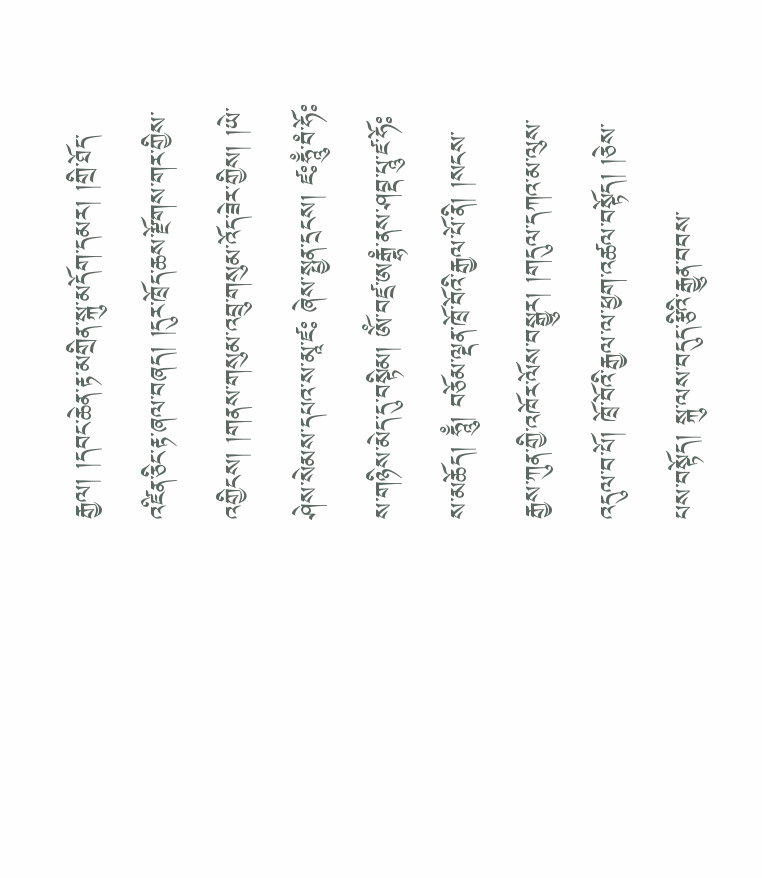རྒྱལ། །དབང་ཆེན་རྟ་མགྲིན་སྐུ་མདོག་དམར། །གྲི་ཐོད་འཛིན་ཅིང་རྟ་ཞལ་བཞད། །དུར་ཁྲོད་ཆས་རྫོགས་གར་གྱིས་འགྱིངས། །གནས་གསུམ་འབྲུ་གསུམ་འོད་ཟེར་གྱིས། །ཡེ་ཤེས་སེམས་དཔའ་ས་མཱ་ཛཿ ཞེས་སྤྱན་དྲངས། ཛཿཧཱུྃ་བཾ་ཧོཿས་གཉིས་མེད་དུ་བསྟིམ། ཨོཾ་བཛྲ་ཨརྒྷཾ་ནས་ཤབྡ་པཱུ་ཛ་ཧོཿས་མཆོད། ཧཱུྃ། བཅོམ་ལྡན་ཁྲོ་བོའི་རྒྱལ་པོ་ནི། །སངས་རྒྱས་ཀུན་གྱི་འཁོར་ལོས་བསྒྱུར། །གདུལ་དཀའ་མ་ལུས་འདུལ་བ་པོ། ཁྲོ་བོའི་རྒྱལ་ལ་ཕྱག་འཚལ་བསྟོད། །ཅེས་པས་བསྟོད། སྐུ་ལས་བདུད་རྩིའི་རྒྱུན་བབས་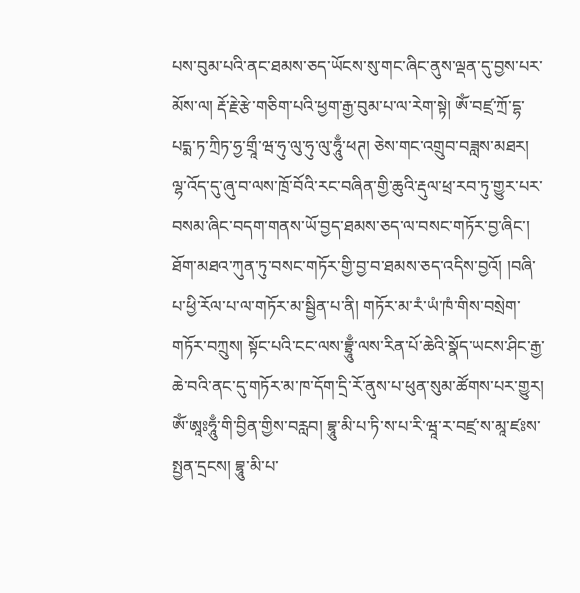པས་བུམ་པའི་ནང་ཐམས་ཅད་ཡོངས་སུ་གང་ཞིང་ནུས་ལྡན་དུ་བྱས་པར་མོས་ལ། རྡོ་རྗེ་རྩེ་གཅིག་པའི་ཕྱག་རྒྱ་བུམ་པ་ལ་རེག་སྟེ། ཨོཾ་བཛྲ་ཀྲོ་དྷ་པདྨ་ཏ་ཀྲིཏ་ཧྱ་གྲཱྀ་ཝ་ཧུ་ལུ་ཧུ་ལུ་ཧཱུྃ་ཕཊ། ཅེས་གང་འགྲུབ་བཟླས་མཐར། ལྷ་འོད་དུ་ཞུ་བ་ལས་ཁྲོ་བོའི་རང་བཞིན་གྱི་ཆུའི་རྡུལ་ཕྲ་རབ་ཏུ་གྱུར་པར་བསམ་ཞིང་བདག་གནས་ཡོ་བྱད་ཐམས་ཅད་ལ་བསང་གཏོར་བྱ་ཞིང་། ཐོག་མཐའ་ཀུན་ཏུ་བསང་གཏོར་གྱི་བྱ་བ་ཐམས་ཅད་འདིས་བྱའོ། །བཞི་པ་ཕྱི་རོལ་པ་ལ་གཏོར་མ་སྦྱིན་པ་ནི། གཏོར་མ་རཾ་ཡཾ་ཁཾ་གིས་བསྲེག་གཏོར་བཀྲུས། སྟོང་པའི་ངང་ལས་བྷྲཱུྃ་ལས་རིན་པོ་ཆེའི་སྣོད་ཡངས་ཤིང་རྒྱ་ཆེ་བའི་ནང་དུ་གཏོར་མ་ཁ་དོག་དྲི་རོ་ནུས་པ་ཕུན་སུམ་ཚོགས་པར་གྱུར། ཨོཾ་ཨཱཿཧཱུྃ་གི་བྱིན་གྱིས་བརླབ། བྷཱུ་མི་པ་ཏི་ས་པ་རི་ཝཱ་ར་བཛྲ་ས་མཱ་ཛཿས་སྤྱན་དྲངས། བྷཱུ་མི་པ་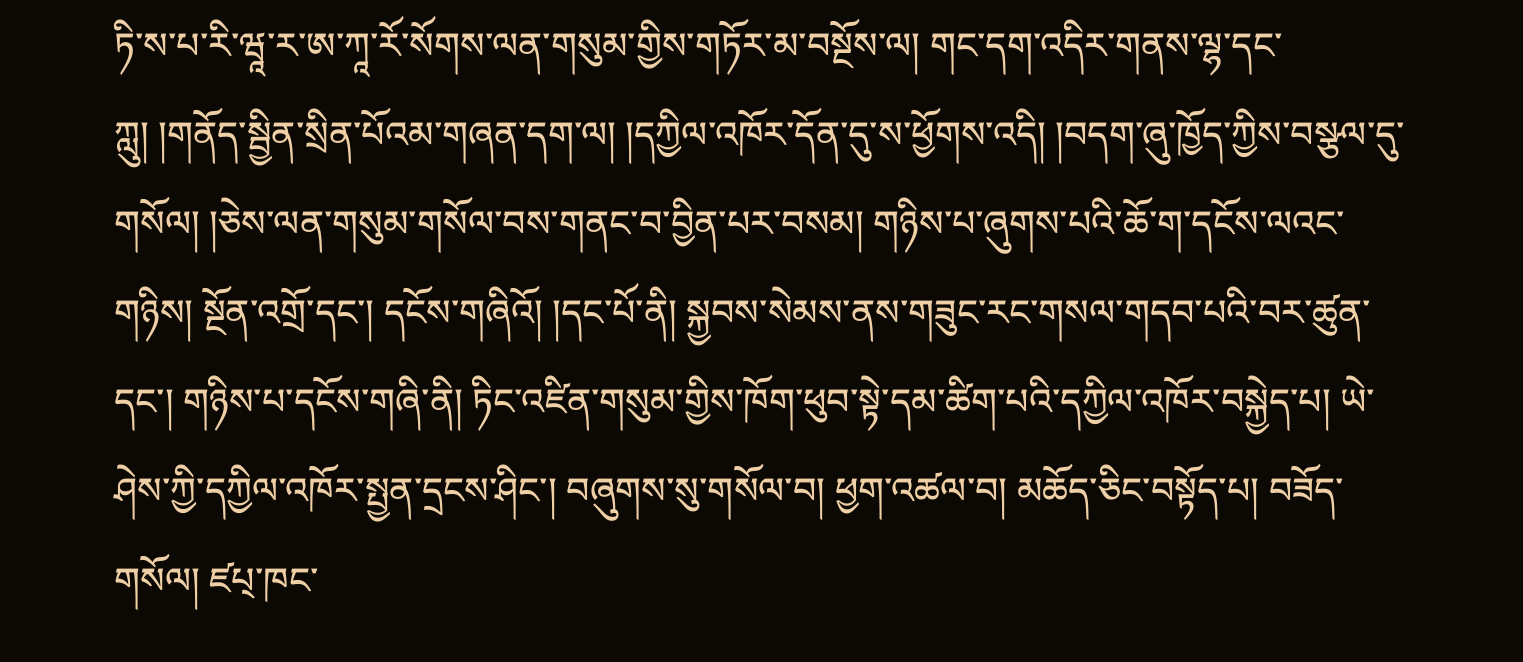ཏི་ས་པ་རི་ཝཱ་ར་ཨ་ཀཱ་རོ་སོགས་ལན་གསུམ་གྱིས་གཏོར་མ་བསྔོས་ལ། གང་དག་འདིར་གནས་ལྷ་དང་ཀླུ། །གནོད་སྦྱིན་སྲིན་པོའམ་གཞན་དག་ལ། །དཀྱིལ་འཁོར་དོན་དུ་ས་ཕྱོགས་འདི། །བདག་ཞུ་ཁྱོད་ཀྱིས་བསྩལ་དུ་གསོལ། །ཅེས་ལན་གསུམ་གསོལ་བས་གནང་བ་བྱིན་པར་བསམ། གཉིས་པ་ཞུགས་པའི་ཆོ་ག་དངོས་ལའང་གཉིས། སྔོན་འགྲོ་དང་། དངོས་གཞིའོ། །དང་པོ་ནི། སྐྱབས་སེམས་ནས་གཟུང་རང་གསལ་གདབ་པའི་བར་ཚུན་དང་། གཉིས་པ་དངོས་གཞི་ནི། ཏིང་འཛིན་གསུམ་གྱིས་ཁོག་ཕུབ་སྟེ་དམ་ཚིག་པའི་དཀྱིལ་འཁོར་བསྐྱེད་པ། ཡེ་ཤེས་ཀྱི་དཀྱིལ་འཁོར་སྤྱན་དྲངས་ཤིང་། བཞུགས་སུ་གསོལ་བ། ཕྱག་འཚལ་བ། མཆོད་ཅིང་བསྟོད་པ། བཟོད་གསོལ། ཛཔ྄་ཁང་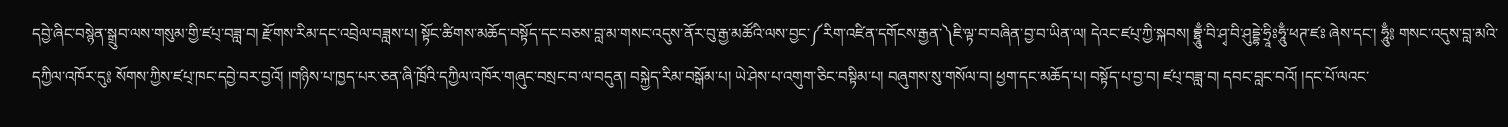དབྱེ་ཞིང་བསྙེན་སྒྲུབ་ལས་གསུམ་གྱི་ཛཔ྄་བཟླ་བ། རྫོགས་རིམ་དང་འབྲེལ་བཟླས་པ། སྟོང་ཚིགས་མཆོད་བསྟོད་དང་བཅས་བླ་མ་གསང་འདུས་ནོར་བུ་རྒྱ་མཚོའི་ལས་བྱང་༼རིག་འཛིན་དགོངས་རྒྱན་༽ཇི་ལྟ་བ་བཞིན་བྱ་བ་ཡིན་ལ། དེའང་ཛཔ྄་ཀྱི་སྐབས། བྷྲཱུྃ་བི་ཤྭ་བི་ཤུདྡྷེ་ཧྲཱིཿཧཱུྃ་ཕཊ་ཛཿ ཞེས་དང་། ཧཱུྃ༔ གསང་འདུས་བླ་མའི་དཀྱིལ་འཁོར་དུ༔ སོགས་ཀྱིས་ཛཔ྄་ཁང་དབྱེ་བར་བྱའོ། །གཉིས་པ་ཁྱད་པར་ཅན་ཞི་ཁྲོའི་དཀྱིལ་འཁོར་གཞུང་བསྲང་བ་ལ་བདུན། བསྐྱེད་རིམ་བསྒོམ་པ། ཡེ་ཤེས་པ་འགུག་ཅིང་བསྟིམ་པ། བཞུགས་སུ་གསོལ་བ། ཕྱག་དང་མཆོད་པ། བསྟོད་པ་བྱ་བ། ཛཔ྄་བཟླ་བ། དབང་བླང་བའོ། །དང་པོ་ལའང་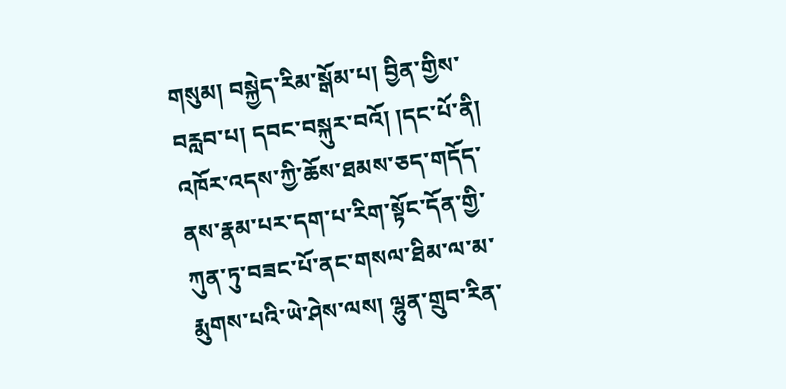གསུམ། བསྐྱེད་རིམ་སྒོམ་པ། བྱིན་གྱིས་བརླབ་པ། དབང་བསྐུར་བའོ། །དང་པོ་ནི། འཁོར་འདས་ཀྱི་ཆོས་ཐམས་ཅད་གདོད་ནས་རྣམ་པར་དག་པ་རིག་སྟོང་དོན་གྱི་ཀུན་ཏུ་བཟང་པོ་ནང་གསལ་ཐིམ་ལ་མ་རྨུགས་པའི་ཡེ་ཤེས་ལས། ལྷུན་གྲུབ་རིན་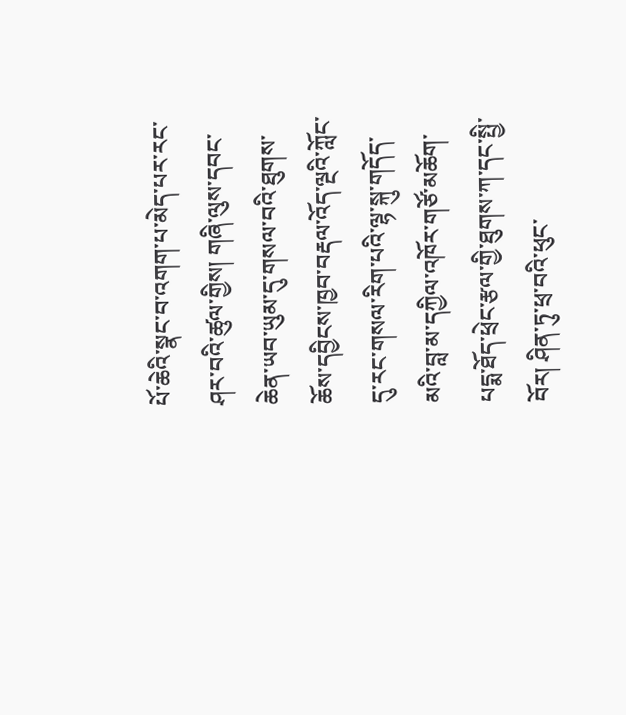པོ་ཆེའི་སྣང་བ་འགག་པ་མེད་པར་རང་ཤར་བའི་ཚུལ་གྱིས། གཞི་ལུས་དབང་ཆེན་ཡབ་ཡུམ་དུ་གསལ་བའི་ཐུགས་ཆོས་དབྱིངས་ཁྱབ་བརྡལ་འོད་ལྔའི་ཀློང་དུ་རང་གསལ་རིག་པའི་ལྷ་སྐུ་གདོད་མའི་བླ་མ་དཀྱིལ་འཁོར་གཙོ་མཆོག་པདྨ་ཐོད་ཕྲེང་རྩལ་གྱི་ཐུགས་ཀ་དང་སྤྱི་བོར། ཤིན་ཏུ་ཕྲ་བའི་ཕུང་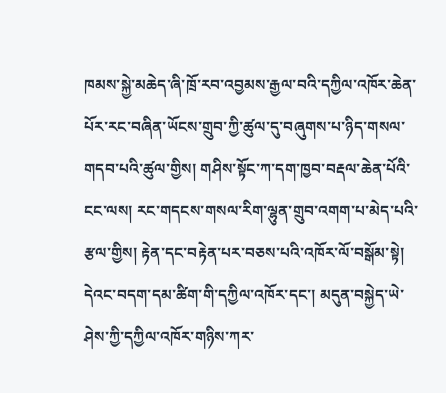ཁམས་སྐྱེ་མཆེད་ཞི་ཁྲོ་རབ་འབྱམས་རྒྱལ་བའི་དཀྱིལ་འཁོར་ཆེན་པོར་རང་བཞིན་ཡོངས་གྲུབ་ཀྱི་ཚུལ་དུ་བཞུགས་པ་ཉིད་གསལ་གདབ་པའི་ཚུལ་གྱིས། གཤིས་སྟོང་ཀ་དག་ཁྱབ་བརྡལ་ཆེན་པོའི་ངང་ལས། རང་གདངས་གསལ་རིག་ལྷུན་གྲུབ་འགག་པ་མེད་པའི་རྩལ་གྱིས། རྟེན་དང་བརྟེན་པར་བཅས་པའི་འཁོར་ལོ་བསྒོམ་སྟེ། དེའང་བདག་དམ་ཚིག་གི་དཀྱིལ་འཁོར་དང་། མདུན་བསྐྱེད་ཡེ་ཤེས་ཀྱི་དཀྱིལ་འཁོར་གཉིས་ཀར་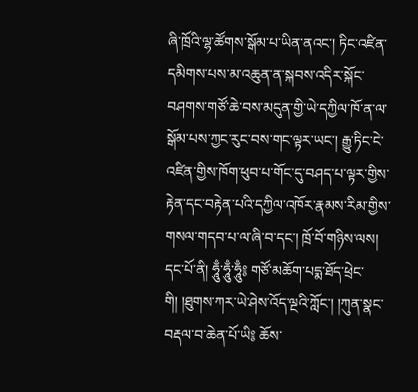ཞི་ཁྲོའི་ལྷ་ཚོགས་སྒོམ་པ་ཡིན་ནའང་། ཏིང་འཛིན་དམིགས་པས་མ་འཆུན་ན་སྐབས་འདིར་སྐོང་བཤགས་གཙོ་ཆེ་བས་མདུན་གྱི་ཡེ་དཀྱིལ་ཁོ་ན་ལ་སྒོམ་པས་ཀྱང་རུང་བས་གང་ལྟར་ཡང་། རྒྱུ་ཏིང་ངེ་འཛིན་གྱིས་ཁོག་ཕུབ་པ་གོང་དུ་བཤད་པ་ལྟར་གྱིས་རྟེན་དང་བརྟེན་པའི་དཀྱིལ་འཁོར་རྣམས་རིམ་གྱིས་གསལ་གདབ་པ་ལ་ཞི་བ་དང་། ཁྲོ་བོ་གཉིས་ལས། དང་པོ་ནི། ཧཱུྃ་ཧཱུྃ་ཧཱུྃ༔ གཙོ་མཆོག་པདྨ་ཐོད་ཕྲེང་གི། །ཐུགས་ཀར་ཡེ་ཤེས་འོད་ལྔའི་ཀློང་། །ཀུན་སྣང་བརྡལ་བ་ཆེན་པོ་ཡི༔ ཆོས་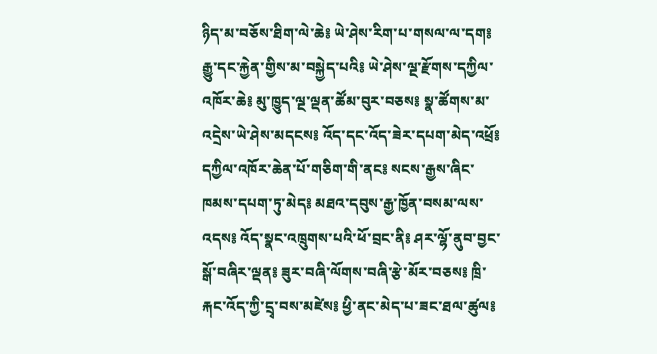ཉིད་མ་བཅོས་ཐིག་ལེ་ཆེ༔ ཡེ་ཤེས་རིག་པ་གསལ་ལ་དག༔ རྒྱུ་དང་རྐྱེན་གྱིས་མ་བསྐྱེད་པའི༔ ཡེ་ཤེས་ལྔ་རྫོགས་དཀྱིལ་འཁོར་ཆེ༔ མུ་ཁྱུད་ལྔ་ལྡན་ཚོམ་བུར་བཅས༔ སྣ་ཚོགས་མ་འདྲེས་ཡེ་ཤེས་མདངས༔ འོད་དང་འོད་ཟེར་དཔག་མེད་འཕྲོ༔ དཀྱིལ་འཁོར་ཆེན་པོ་གཅིག་གི་ནང༔ སངས་རྒྱས་ཞིང་ཁམས་དཔག་ཏུ་མེད༔ མཐའ་དབུས་རྒྱ་ཁྱོན་བསམ་ལས་འདས༔ འོད་སྣང་འཁྲུགས་པའི་ཕོ་བྲང་ནི༔ ཤར་ལྷོ་ནུབ་བྱང་སྒོ་བཞིར་ལྡན༔ ཟུར་བཞི་ལོགས་བཞི་རྩེ་མོར་བཅས༔ ཁྲི་རྐང་འོད་ཀྱི་དྲྭ་བས་མཛེས༔ ཕྱི་ནང་མེད་པ་ཟང་ཐལ་ཚུལ༔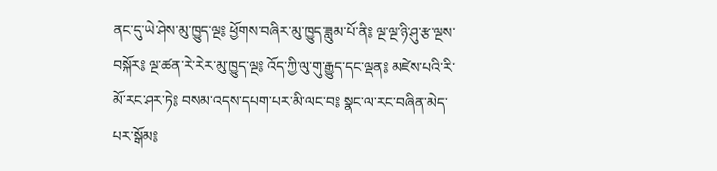ནང་དུ་ཡེ་ཤེས་མུ་ཁྱུད་ལྔ༔ ཕྱོགས་བཞིར་མུ་ཁྱུད་ཟླུམ་པོ་ནི༔ ལྔ་ལྔ་ཉི་ཤུ་རྩ་ལྔས་བསྐོར༔ ལྔ་ཚན་རེ་རེར་མུ་ཁྱུད་ལྔ༔ འོད་ཀྱི་ལུ་གུ་རྒྱུད་དང་ལྡན༔ མཛེས་པའི་རི་མོ་རང་ཤར་ཏེ༔ བསམ་འདས་དཔག་པར་མི་ལང་བ༔ སྣང་ལ་རང་བཞིན་མེད་པར་སྒོམ༔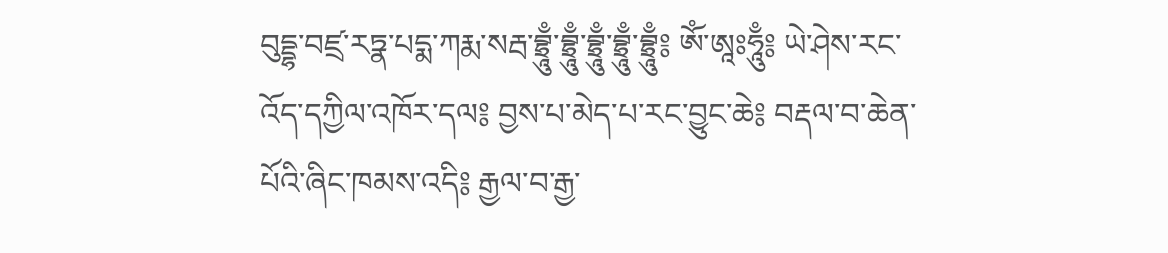བུདྡྷ་བཛྲ་རཏྣ་པདྨ་ཀརྨ་སརྦ་བྷྲཱུྃ་བྷྲཱུྃ་བྷྲཱུྃ་བྷྲཱུྃ་བྷྲཱུྃ༔ ཨོཾ་ཨཱཿཧཱུྃ༔ ཡེ་ཤེས་རང་འོད་དཀྱིལ་འཁོར་དལ༔ བྱས་པ་མེད་པ་རང་བྱུང་ཆེ༔ བརྡལ་བ་ཆེན་པོའི་ཞིང་ཁམས་འདི༔ རྒྱལ་བ་རྒྱ་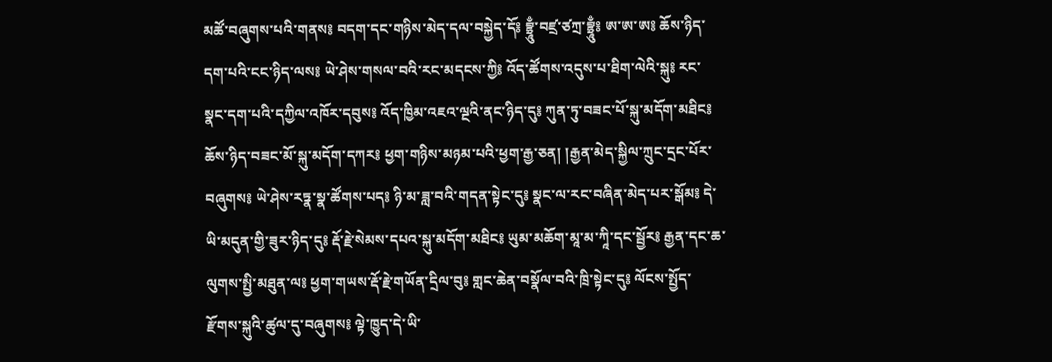མཚོ་བཞུགས་པའི་གནས༔ བདག་དང་གཉིས་མེད་དལ་བསྐྱེད་དོ༔ བྷྲཱུྃ་བཛྲ་ཙཀྲ་བྷྲཱུྃ༔ ཨ་ཨ་ཨ༔ ཆོས་ཉིད་དག་པའི་ངང་ཉིད་ལས༔ ཡེ་ཤེས་གསལ་བའི་རང་མདངས་ཀྱི༔ འོད་ཚོགས་འདུས་པ་ཐིག་ལེའི་སྐུ༔ རང་སྣང་དག་པའི་དཀྱིལ་འཁོར་དབུས༔ འོད་ཁྱིམ་འཇའ་ལྔའི་ནང་ཉིད་དུ༔ ཀུན་ཏུ་བཟང་པོ་སྐུ་མདོག་མཐིང༔ ཆོས་ཉིད་བཟང་མོ་སྐུ་མདོག་དཀར༔ ཕྱག་གཉིས་མཉམ་པའི་ཕྱག་རྒྱ་ཅན། །རྒྱན་མེད་སྐྱིལ་ཀྲུང་དྲང་པོར་བཞུགས༔ ཡེ་ཤེས་རཏྣ་སྣ་ཚོགས་པད༔ ཉི་མ་ཟླ་བའི་གདན་སྟེང་དུ༔ སྣང་ལ་རང་བཞིན་མེད་པར་སྒོམ༔ དེ་ཡི་མདུན་གྱི་ཟུར་ཉིད་དུ༔ རྡོ་རྗེ་སེམས་དཔའ་སྐུ་མདོག་མཐིང༔ ཡུམ་མཆོག་མཱ་མ་ཀཱི་དང་སྦྱོར༔ རྒྱན་དང་ཆ་ལུགས་སྤྱི་མཐུན་ལ༔ ཕྱག་གཡས་རྡོ་རྗེ་གཡོན་དྲིལ་བུ༔ གླང་ཆེན་བསྣོལ་བའི་ཁྲི་སྟེང་དུ༔ ལོངས་སྤྱོད་རྫོགས་སྐུའི་ཚུལ་དུ་བཞུགས༔ ལྟེ་ཁྱུད་དེ་ཡི་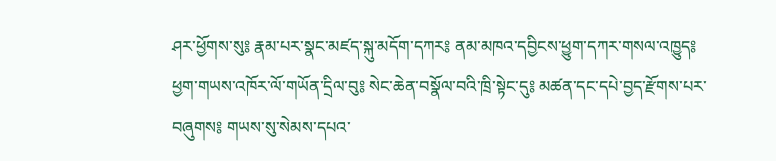ཤར་ཕྱོགས་སུ༔ རྣམ་པར་སྣང་མཛད་སྐུ་མདོག་དཀར༔ ནམ་མཁའ་དབྱིངས་ཕྱུག་དཀར་གསལ་འཁྱུད༔ ཕྱག་གཡས་འཁོར་ལོ་གཡོན་དྲིལ་བུ༔ སེང་ཆེན་བསྣོལ་བའི་ཁྲི་སྟེང་དུ༔ མཚན་དང་དཔེ་བྱད་རྫོགས་པར་བཞུགས༔ གཡས་སུ་སེམས་དཔའ་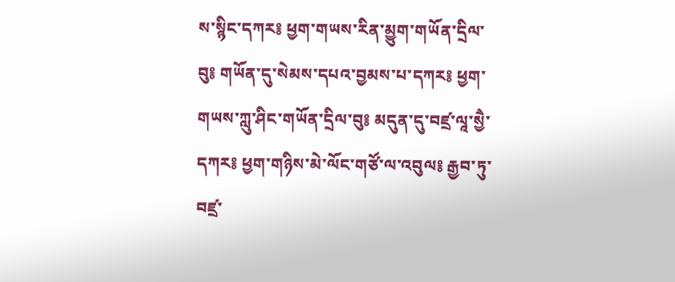ས་སྙིང་དཀར༔ ཕྱག་གཡས་རིན་མྱུག་གཡོན་དྲིལ་བུ༔ གཡོན་དུ་སེམས་དཔའ་བྱམས་པ་དཀར༔ ཕྱག་གཡས་ཀླུ་ཤིང་གཡོན་དྲིལ་བུ༔ མདུན་དུ་བཛྲ་ལཱ་སྱཻ་དཀར༔ ཕྱག་གཉིས་མེ་ལོང་གཙོ་ལ་འབུལ༔ རྒྱབ་ཏུ་བཛྲ་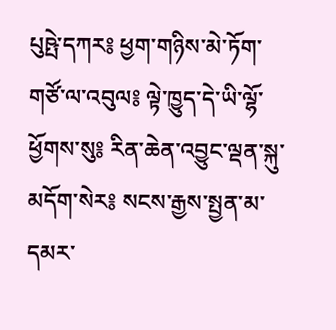པུཥྤེ་དཀར༔ ཕྱག་གཉིས་མེ་ཏོག་གཙོ་ལ་འབུལ༔ ལྟེ་ཁྱུད་དེ་ཡི་ལྷོ་ཕྱོགས་སུ༔ རིན་ཆེན་འབྱུང་ལྡན་སྐུ་མདོག་སེར༔ སངས་རྒྱས་སྤྱན་མ་དམར་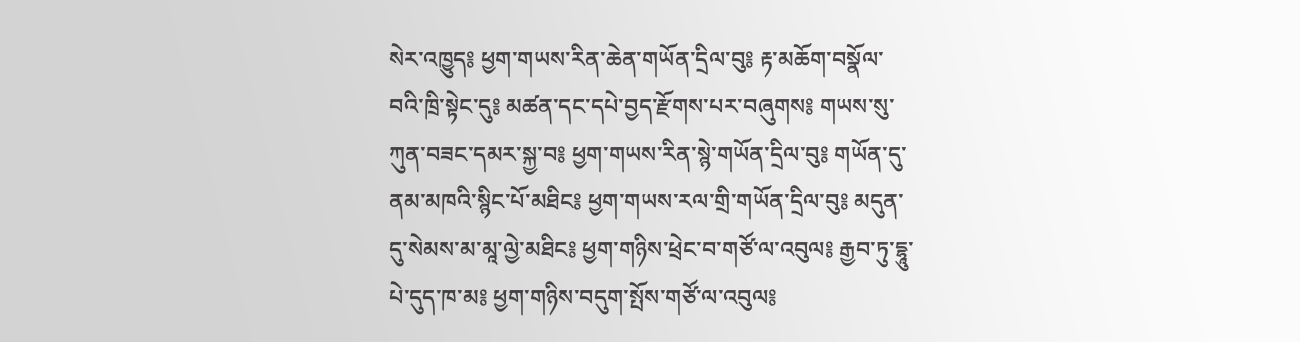སེར་འཁྱུད༔ ཕྱག་གཡས་རིན་ཆེན་གཡོན་དྲིལ་བུ༔ རྟ་མཆོག་བསྣོལ་བའི་ཁྲི་སྟེང་དུ༔ མཚན་དང་དཔེ་བྱད་རྫོགས་པར་བཞུགས༔ གཡས་སུ་ཀུན་བཟང་དམར་སྐྱ་བ༔ ཕྱག་གཡས་རིན་སྙེ་གཡོན་དྲིལ་བུ༔ གཡོན་དུ་ནམ་མཁའི་སྙིང་པོ་མཐིང༔ ཕྱག་གཡས་རལ་གྲི་གཡོན་དྲིལ་བུ༔ མདུན་དུ་སེམས་མ་མཱ་ལྱེ་མཐིང༔ ཕྱག་གཉིས་ཕྲེང་བ་གཙོ་ལ་འབུལ༔ རྒྱབ་ཏུ་དྷཱུ་པེ་དུད་ཁ་མ༔ ཕྱག་གཉིས་བདུག་སྤོས་གཙོ་ལ་འབུལ༔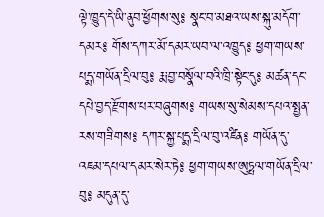ལྟེ་ཁྱུད་དེ་ཡི་ནུབ་ཕྱོགས་སུ༔ སྣང་བ་མཐའ་ཡས་སྐུ་མདོག་དམར༔ གོས་དཀར་མོ་དམར་ཡབ་ལ་འཁྱུད༔ ཕྱག་གཡས་པདྨ་གཡོན་དྲིལ་བུ༔ རྨ་བྱ་བསྣོལ་བའི་ཁྲི་སྟེང་དུ༔ མཚན་དང་དཔེ་བྱད་རྫོགས་པར་བཞུགས༔ གཡས་སུ་སེམས་དཔའ་སྤྱན་རས་གཟིགས༔ དཀར་སྐྱ་པདྨ་དྲིལ་བུ་འཛིན༔ གཡོན་དུ་འཇམ་དཔལ་དམར་སེར་ཏེ༔ ཕྱག་གཡས་ཨུཏྤལ་གཡོན་དྲིལ་བུ༔ མདུན་དུ་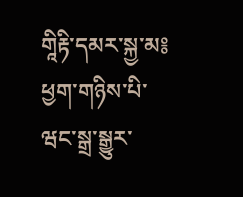གཱིརྟི་དམར་སྐྱ་མ༔ ཕྱག་གཉིས་པི་ཝང་སྒྲ་སྒྱུར་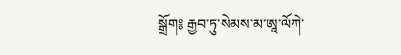སྒྲོག༔ རྒྱབ་ཏུ་སེམས་མ་ཨཱ་ལོཀེ་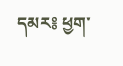དམར༔ ཕྱག་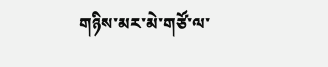གཉིས་མར་མེ་གཙོ་ལ་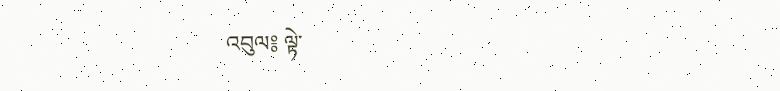འབུལ༔ ལྟེ་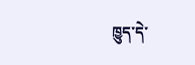ཁྱུད་དེ་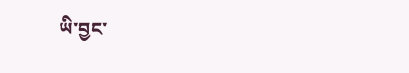ཡི་བྱང་